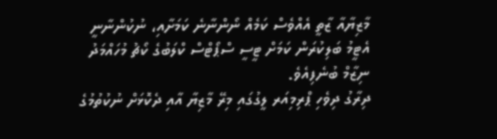މާޒިޔާއާ ޒާތީ އެއްވެސް ކަމެއް ނޯންނާނެ ކަމަށާއި، ނުކުންނާނީ އެޓީމު ބަލިކުރަން ކަމަށް ޓީސީ ސްޕޯޓްސް ކްލަބުގެ ކޯޗު މުހައްމަދު ނިޒާމް ބުނެފިއެވެ.
ދިރާގު ދިވެހި ޕްރިމިއަރ ލީގުގައި މިރޭ މާޒިޔާ އާއި ދެކޮޅަށް ނުކުތުމުގެ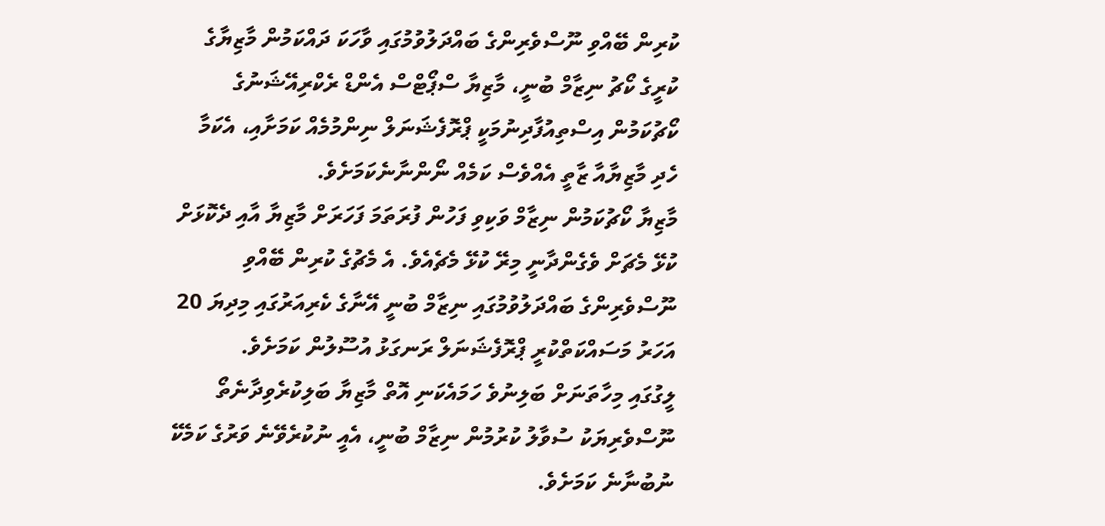ކުރިން ބޭއްވި ނޫސްވެރިންގެ ބައްދަލުވުމުގައި ވާހަކަ ދައްކަމުން މާޒިޔާގެ ކުރީގެ ކޯޗު ނިޒާމް ބުނީ، މާޒިޔާ ސްޕޯޓްސް އެންޑް ރެކްރިއޭޝަނުގެ ކޯޗުކަމުން އިސްތިއުފާދިނުމަކީ ޕްރޮފެޝަނަލް ނިންމުމެއް ކަމަށާއި، އެކަމާ ހެދި މާޒިޔާއާ ޒާތީ އެއްވެސް ކަމެއް ނޯންނާނެކަމަށެވެ.
މާޒިޔާ ކޯޗުކަމުން ނިޒާމް ވަކިވި ފަހުން ފުރަތަމަ ފަހަރަށް މާޒިޔާ އާއި ދެކޮޅަށް ކުޅޭ މެޗަށް ވެގެންދާނީ މިރޭ ކުޅޭ މެޗެއެވެ. އެ މެޗުގެ ކުރިން ބޭއްވި ނޫސްވެރިންގެ ބައްދަލުވުމުގައި ނިޒާމް ބުނީ އޭނާގެ ކެރިއަރުގައި މިދިޔަ 20 އަހަރު މަސައްކަތްކުރީ ޕްރޮފެޝަނަލް ރަނގަޅު އުސޫލުން ކަމަށެވެ.
ލީގުގައި މިހާތަނަށް ބަލިނުވެ ހަމައެކަނި އޮތް މާޒިޔާ ބަލިކުރެވިދާނެތޯ ނޫސްވެރިޔަކު ސުވާލު ކުރުމުން ނިޒާމް ބުނީ، އެއީ ނުކުރެވޭނެ ވަރުގެ ކަމެކޭ ނުބުނާނެ ކަމަށެވެ.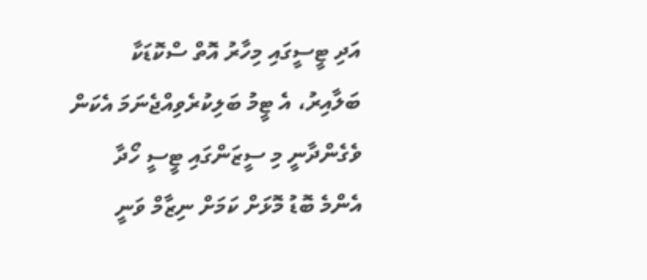އަދި ޓީސީގައި މިހާރު އޮތް ސްކޮޑަކާ ބަލާއިރު، އެ ޓީމު ބަލިކުރެވިއްޖެނަމަ އެކަން ވެގެންދާނީ މި ސީޒަންގައި ޓީސީ ހޯދާ އެންމެ ބޮޑު މޮޅަށް ކަމަށް ނިޒާމް ވަނީ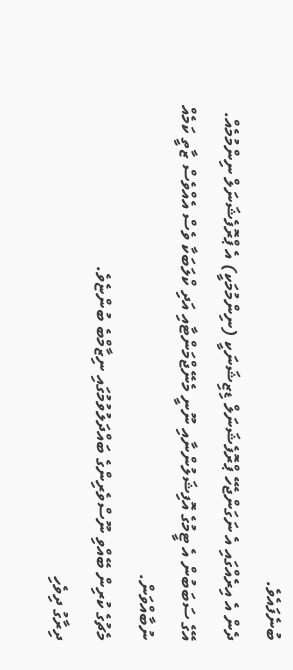ބުނެފައެވެ.
ދެން އެ އިރެއްގައި އެ ނަގަންޖެހޭ ޕްރޮފެޝަނަލް ޑިޒިޝަނަކީ (ނިންމުމަކީ) އެ ޕްރޮފެޝަނަލް ނިންމުމެއް. އޭގެ ސަބަބުން އެ ޓީމުގެ އޮފިޝަލުންނާއި ނޫނީ މެނޭޖްމަންޓާއި އަދި ކްލަބަކާ ވެސް އެއްވެސް ޒާތީ ކަމެއް ނުބާއްވަން.
މެޗުގެ ކުރިން ބޭއްވި ނޫސްވެރިންގެ ބައްދަލުވުމުގައި ނިޒާމްބެ ބުންޏެވެ.
ދިރާގު ދިވެހި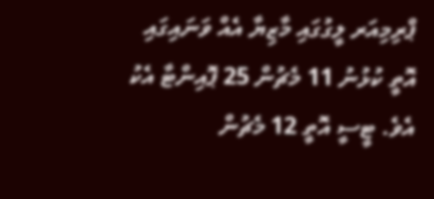ޕްރިމިއަރ ލީގުގައި މާޒިޔާ އެއް ވަނައިގައި އޮތީ ކުޅުނު 11 މެޗުން 25 ޕޮއިންޓާ އެކު އެވެ. ޓީސީ އޮތީ 12 މެޗުން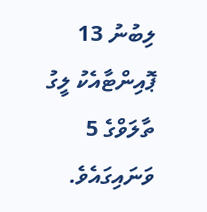ލިބުނު 13 ޕޮއިންޓާއެކު ލީގު ތާލަވްގެ 5 ވަނައިގައެވެ.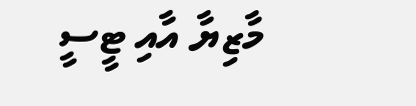މާޒިޔާ އާއި ޓީސީ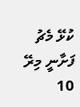ކުޅޭ މެޗު ފަށާނީ މިރޭ 10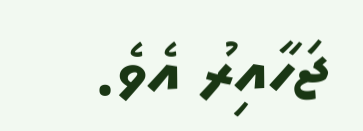ޖަހާއިރު އެވެ.